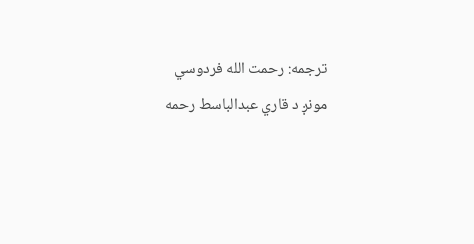ترجمه: رحمت الله فردوسي
مونږ د قاري عبدالباسط رحمه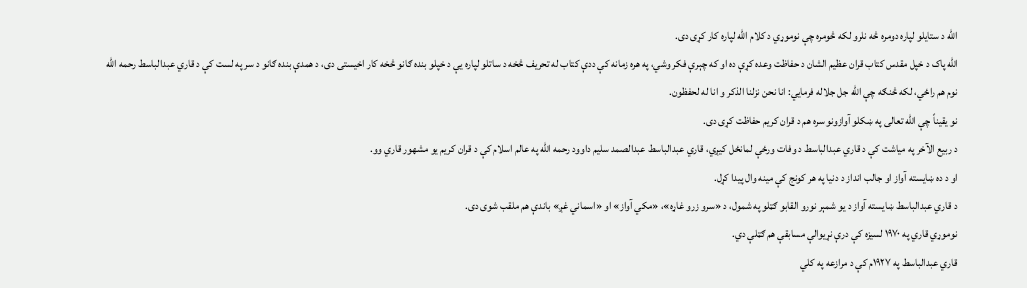الله د ستایلو لپاره دومره څه نلرو لکه څومره چې نوموړي د کلام الله لپاره کار کړی دی.
الله پاک د خپل مقدس کتاب قران عظیم الشان د حفاظت وعده کړې ده او که چېرې فکر وشي، په هره زمانه کې ددې کتاب له تحریف څخه د ساتلو لپاره یې د خپلو بنده ګانو څخه کار اخیستی دی، د همدې بنده ګانو د سر په لست کې د قاري عبدالباسط رحمه الله نوم هم راځي، لکه څنګه چې الله جل جلاله فرمایي: انا نحن نزلنا الذکر و انا له لحفظون.
نو یقیناً چې الله تعالی په ښکلو آوازونو سره هم د قران کریم حفاظت کړی دی.
د ربیع الآخر په میاشت کې د قاري عبدالباسط د وفات ورځې لمانځل کیږي، قاري عبدالباسط عبدالصمد سلیم داوود رحمه الله په عالم اسلام کې د قران کریم یو مشهور قاري وو.
او د ده ښایسته آواز او جالب انداز د دنیا په هر کونج کې مینه وال پیدا کړل.
د قاري عبدالباسط ښایسته آواز د یو شمېر نورو القابو ګټلو په شمول، د «سرو زرو غاړه»، «مکي آواز» او «اسماني غږ» باندې هم ملقب شوی دی.
نوموړي قاري په ۱۹۷۰ لسیزه کې درې نړیوالې مسابقې هم ګټلې دي.
قاري عبدالباسط په ۱۹۲۷م کې د مرازعه په کلي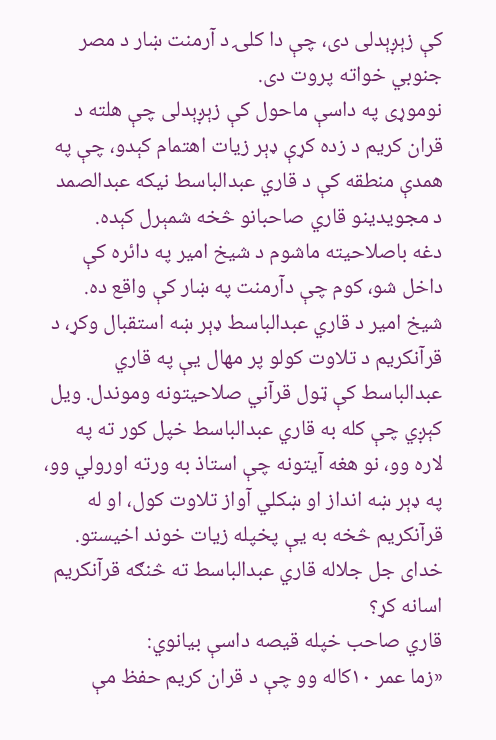کې زېږېدلی دی، چې دا کلۍ د آرمنت ښار د مصر جنوبي خواته پروت دی.
نوموړی په داسې ماحول کې زېږېدلی چې هلته د قران کریم د زده کړې ډېر زیات اهتمام کېدو، چې په همدې منطقه کې د قاري عبدالباسط نیکه عبدالصمد د مجویدینو قاري صاحبانو څخه شمېرل کېده.
دغه باصلاحیته ماشوم د شیخ امیر په دائره کې داخل شو، کوم چې دآرمنت په ښار کې واقع ده.
شیخ امیر د قاري عبدالباسط ډېر ښه استقبال وکړ، د قرآنکریم د تلاوت کولو پر مهال یې په قاري عبدالباسط کې ټول قرآني صلاحیتونه وموندل. ویل کېږي چې کله به قاري عبدالباسط خپل کور ته په لاره وو، نو هغه آیتونه چې استاذ به ورته اورولي وو، په ډېر ښه انداز او ښکلي آواز تلاوت کول، او له قرآنکریم څخه به یې پخپله زیات خوند اخیستو.
خدای جل جلاله قاري عبدالباسط ته څنګه قرآنکریم اسانه کړ؟
قاري صاحب خپله قیصه داسې بیانوي:
«زما عمر ۱۰کاله وو چې د قران کریم حفظ مې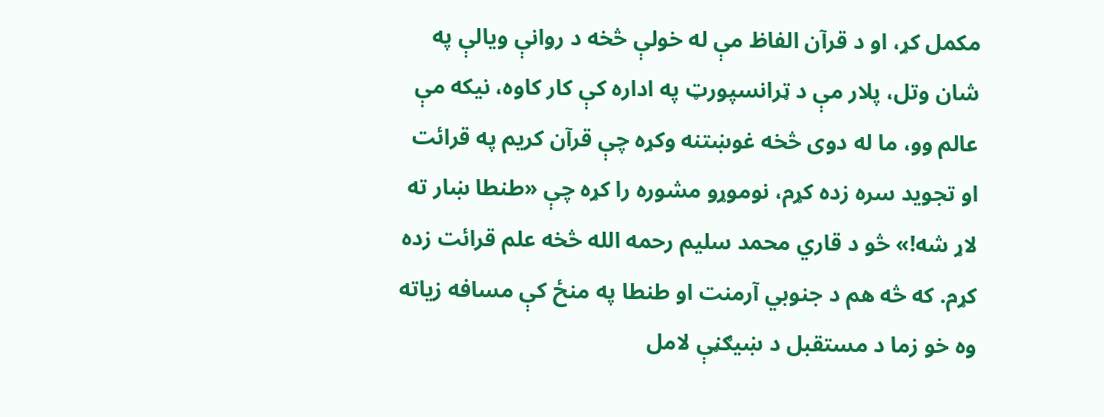مکمل کړ، او د قرآن الفاظ مې له خولې څخه د روانې ویالې په شان وتل، پلار مې د ټرانسپورټ په اداره کې کار کاوه، نیکه مې عالم وو، ما له دوی څخه غوښتنه وکړه چې قرآن کریم په قرائت او تجوید سره زده کړم، نوموړو مشوره را کړه چې «طنطا ښار ته لاړ شه!» څو د قاري محمد سلیم رحمه الله څخه علم قرائت زده کړم. که څه هم د جنوبي آرمنت او طنطا په منځ کې مسافه زیاته وه خو زما د مستقبل د ښیګڼې لامل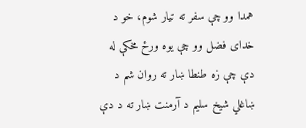همدا وو چې سفر ته تیار شوم، خو د خدای فضل وو چې یوه ورځ مخکې له دې چې زه طنطا ښار ته روان شم د ښاغلي شیخ سلیم د آرمنت ښار ته د دې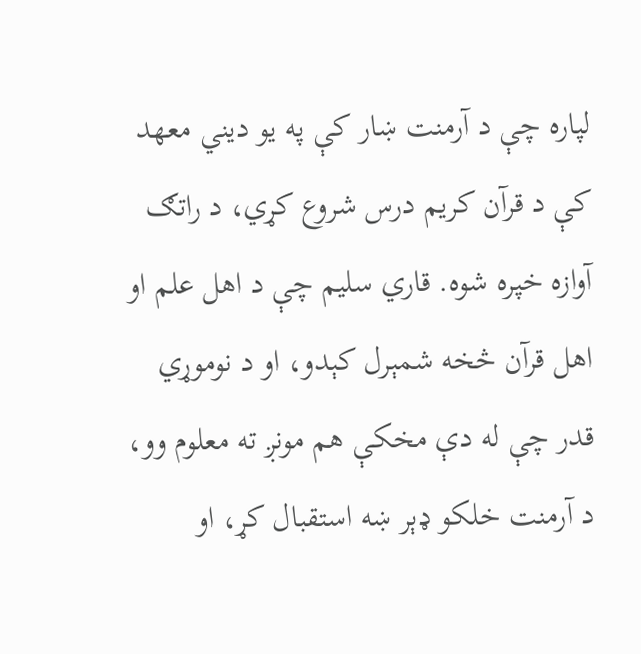لپاره چې د آرمنت ښار کې په یو دیني معهد کې د قرآن کریم درس شروع کړي، د راتګ آوازه خپره شوه. قاري سلیم چې د اهل علم او اهل قرآن څخه شمېرل کېدو، او د نوموړي قدر چې له دې مخکې هم مونږ ته معلوم وو، د آرمنت خلکو ډېر ښه استقبال کړ، او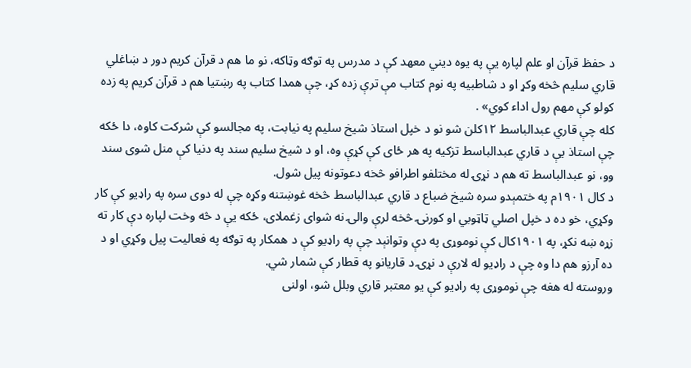د حفظ قرآن او علم لپاره یې په یوه دیني معهد کې د مدرس په توګه وټاکه، نو ما هم د قرآن کریم دور د ښاغلي قاري سلیم څخه وکړ او د شاطبیه په نوم کتاب مې ترې زده کړ، چې همدا کتاب په رښتیا هم د قرآن کریم په زده کولو کې مهم رول اداء کوي» .
کله چې قاري عبدالباسط ۱۲کلن شو نو د خپل استاذ شیخ سلیم په نیابت، په مجالسو کې شرکت کاوه، دا ځکه چې استاذ یې د قاري عبدالباسط تزکیه په هر ځای کې کړې وه، او د شیخ سلیم سند په دنیا کې منل شوی سند وو، نو عبدالباسط ته هم د نړۍ له مختلفو اطرافو څخه دعوتونه پیل شول.
د کال ۱۹۰۱م په ختمېدو سره شیخ ضباع د قاري عبدالباسط څخه غوښتنه وکړه چې له دوی سره په راډیو کې کار وکړي، خو ده د خپل اصلي ټاټوبي او کورنۍ څخه لرې والۍ نه شوای زغملای، ځکه یې د څه وخت لپاره دې کار ته زړه ښه نکړ، په ۱۹۰۱کال کې نوموړی په دې وتوانېد چې په راډیو کې د همکار په توګه په فعالیت پیل وکړي او د ده آرزو هم دا وه چې د راډیو له لارې د نړۍ د قاریانو په قطار کې شمار شي.
وروسته له هغه چې نوموړی په راډیو کې یو معتبر قاري وبلل شو، اولنی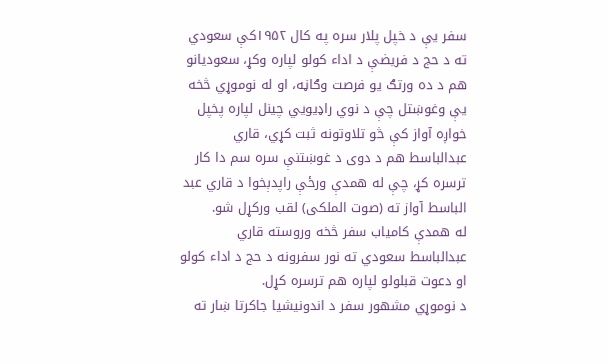سفر یې د خپل پلار سره په کال ۱۹۵۲کې سعودي ته د حج د فریضې د اداء کولو لپاره وکړ، سعودیانو هم د ده ورتګ یو فرصت وګاڼه، او له نوموړي څخه یې وغوښتل چې د نوي راډیويي چینل لپاره پخپل خواږه آواز کې څو تلاوتونه ثبت کړي، قاري عبدالباسط هم د دوی د غوښتنې سره سم دا کار ترسره کړ، چې له همدې ورځې راپدېخوا د قاري عبد الباسط آواز ته (صوت الملکی) لقب ورکړل شو.
له همدې کامیاب سفر څخه وروسته قاري عبدالباسط سعودي ته نور سفرونه د حج د اداء کولو او دعوت قبلولو لپاره هم ترسره کړل.
د نوموړي مشهور سفر د اندونیشيا جاکرتا ښار ته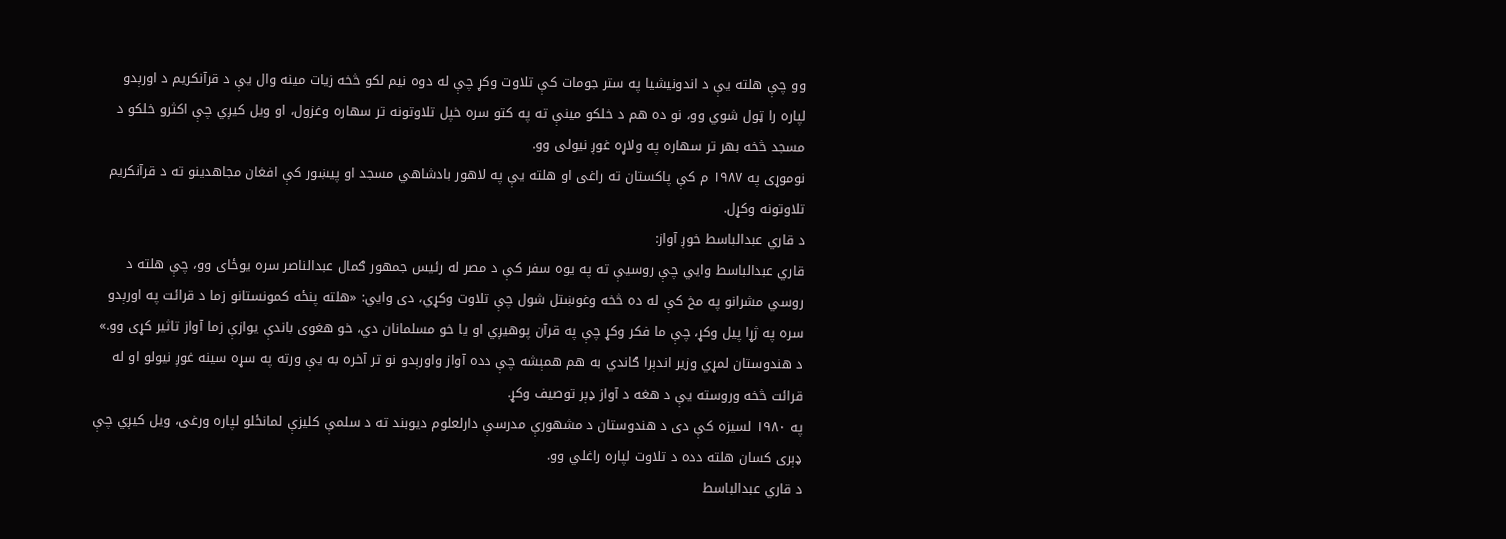وو چې هلته یې د اندونیشیا په ستر جومات کې تلاوت وکړ چې له دوه نیم لکو څخه زیات مینه وال یې د قرآنکریم د اورېدو لپاره را ټول شوي وو، نو ده هم د خلکو مینې ته په کتو سره خپل تلاوتونه تر سهاره وغزول، او ویل کیږي چې اکثرو خلکو د مسجد څخه بهر تر سهاره په ولاړه غوږ نیولی وو.
نوموړی په ۱۹۸۷ م کې پاکستان ته راغی او هلته یې په لاهور بادشاهي مسجد او پيښور کې افغان مجاهدینو ته د قرآنکریم تلاوتونه وکړل.
د قاري عبدالباسط خوږ آواز:
قاري عبدالباسط وايي چې روسیې ته په یوه سفر کې د مصر له رئیس جمهور ګمال عبدالناصر سره یوځای وو، چې هلته د روسي مشرانو په مخ کې له ده څخه وغوښتل شول چې تلاوت وکړي، دی وايي: «هلته پنځه کمونستانو زما د قرائت په اورېدو سره په ژړا پیل وکړ، چې ما فکر وکړ چې په قرآن پوهیږي او یا خو مسلمانان دي، خو هغوی باندې یوازې زما آواز تاثیر کړی وو.»
د هندوستان لمړي وزیر اندېرا ګاندي به هم همېشه چې دده آواز واورېدو نو تر آخره به یې ورته په سړه سینه غوږ نیولو او له قرائت څخه وروسته یې د هغه د آواز ډېر توصیف وکړ.
په ۱۹۸۰ لسیزه کې دی د هندوستان د مشهورې مدرسې دارلعلوم دیوبند ته د سلمې کلیزې لمانځلو لپاره ورغی، ویل کيږي چې ډېری کسان هلته دده د تلاوت لپاره راغلي وو.
د قاري عبدالباسط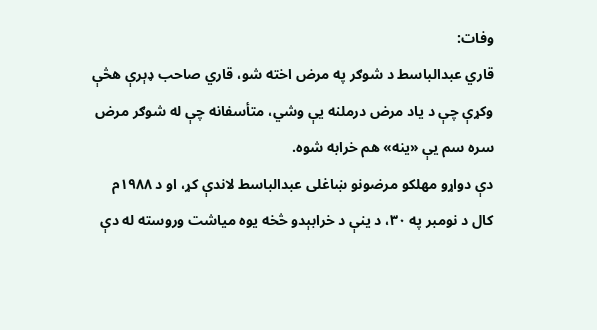وفات:
قاري عبدالباسط د شوګر په مرض اخته شو، قاري صاحب ډېرې هڅې وکړې چې د یاد مرض درملنه یې وشي، متأسفانه چې له شوګر مرض سره سم یې «ینه» هم خرابه شوه.
دې دواړو مهلکو مرضونو ښاغلی عبدالباسط لاندې کړ، او د ۱۹۸۸م کال د نومبر په ۳۰، د ینې د خرابېدو څخه یوه میاشت وروسته له دې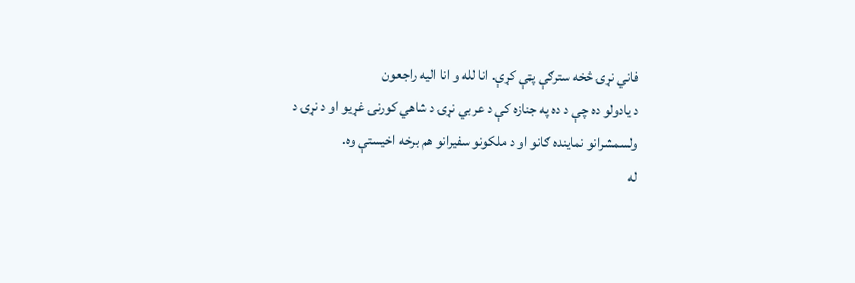فاني نړۍ څخه سترګې پټې کړې. انا لله و انا الیه راجعون
د یادولو ده چې د ده په جنازه کې د عربي نړۍ د شاهي کورنۍ غړیو او د نړۍ د ولسمشرانو نماینده ګانو او د ملکونو سفیرانو هم برخه اخیستې وه.
له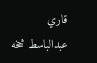قاري عبدالباسط څخه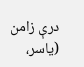درې زامن (یاسر،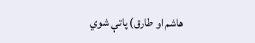هاشم او طارق) پاتې شوي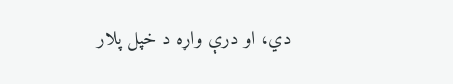دي، او درې واړه د خپل پلار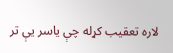لاره تعقیب کړله چې یاسر یې تر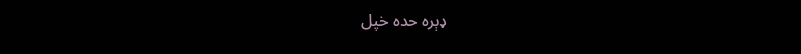ډېره حده خپل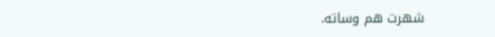شهرت هم وساته.